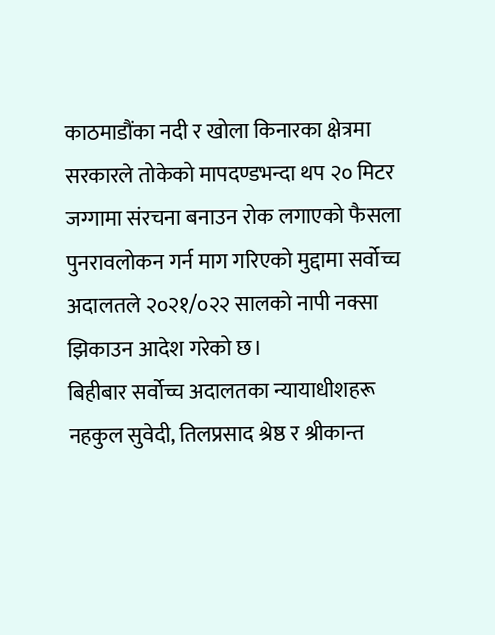काठमाडौंका नदी र खोला किनारका क्षेत्रमा सरकारले तोकेको मापदण्डभन्दा थप २० मिटर जग्गामा संरचना बनाउन रोक लगाएको फैसला पुनरावलोकन गर्न माग गरिएको मुद्दामा सर्वोच्च अदालतले २०२१/०२२ सालको नापी नक्सा झिकाउन आदेश गरेको छ।
बिहीबार सर्वोच्च अदालतका न्यायाधीशहरू नहकुल सुवेदी, तिलप्रसाद श्रेष्ठ र श्रीकान्त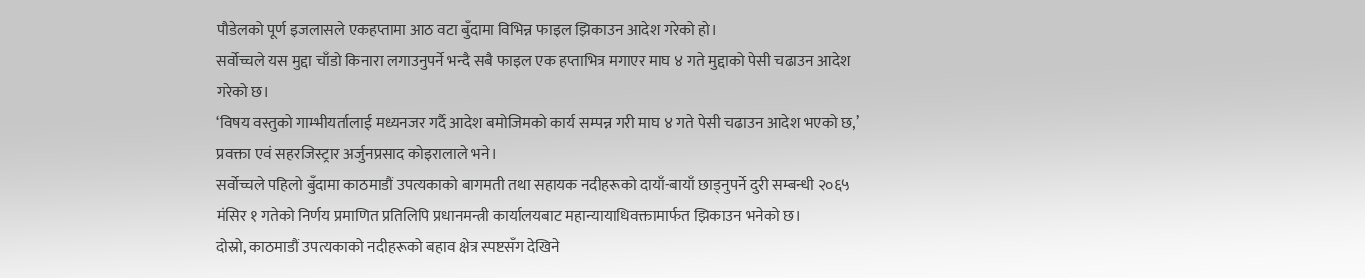पौडेलको पूर्ण इजलासले एकहप्तामा आठ वटा बुँदामा विभिन्न फाइल झिकाउन आदेश गरेको हो।
सर्वोच्चले यस मुद्दा चाँडो किनारा लगाउनुपर्ने भन्दै सबै फाइल एक हप्ताभित्र मगाएर माघ ४ गते मुद्दाको पेसी चढाउन आदेश गरेको छ।
‘विषय वस्तुको गाम्भीयर्तालाई मध्यनजर गर्दै आदेश बमोजिमको कार्य सम्पन्न गरी माघ ४ गते पेसी चढाउन आदेश भएको छ,’ प्रवक्ता एवं सहरजिस्ट्रार अर्जुनप्रसाद कोइरालाले भने।
सर्वोच्चले पहिलो बुँदामा काठमाडौं उपत्यकाको बागमती तथा सहायक नदीहरूको दायाँ-बायाँ छाड्नुपर्ने दुरी सम्बन्धी २०६५ मंसिर १ गतेको निर्णय प्रमाणित प्रतिलिपि प्रधानमन्त्री कार्यालयबाट महान्यायाधिवक्तामार्फत झिकाउन भनेको छ।
दोस्रो, काठमाडौं उपत्यकाको नदीहरूको बहाव क्षेत्र स्पष्टसँग देखिने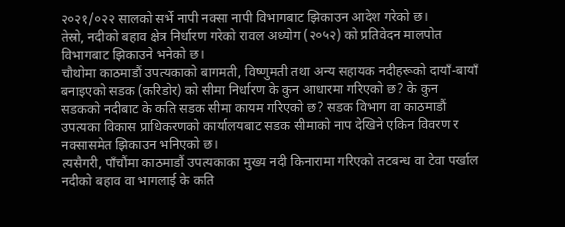२०२१/०२२ सालको सर्भे नापी नक्सा नापी विभागबाट झिकाउन आदेश गरेको छ।
तेस्रो, नदीको बहाव क्षेत्र निर्धारण गरेको रावल अध्योग (२०५२) को प्रतिवेदन मालपोत विभागबाट झिकाउने भनेको छ।
चौथोमा काठमाडौं उपत्यकाको बागमती, विष्णुमती तथा अन्य सहायक नदीहरूको दायाँ-बायाँ बनाइएको सडक (करिडोर) को सीमा निर्धारण के कुन आधारमा गरिएको छ? के कुन सडकको नदीबाट के कति सडक सीमा कायम गरिएको छ? सडक विभाग वा काठमाडौं उपत्यका विकास प्राधिकरणको कार्यालयबाट सडक सीमाको नाप देखिने एकिन विवरण र नक्सासमेत झिकाउन भनिएको छ।
त्यसैगरी, पाँचौंमा काठमाडौं उपत्यकाका मुख्य नदी किनारामा गरिएको तटबन्ध वा टेवा पर्खाल नदीको बहाव वा भागलाई के कति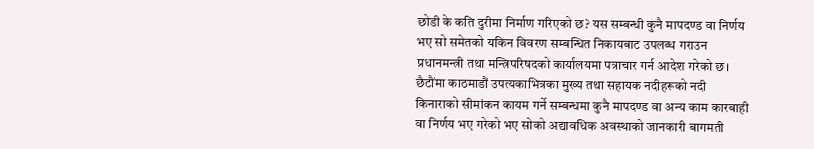छोडी के कति दुरीमा निर्माण गरिएको छ? यस सम्बन्धी कुनै मापदण्ड वा निर्णय भए सो समेतको यकिन विवरण सम्बन्धित निकायबाट उपलब्ध गराउन प्रधानमन्त्री तथा मन्त्रिपरिषदको कार्यालयमा पत्राचार गर्न आदेश गरेको छ।
छैटौंमा काठमाडौं उपत्यकाभित्रका मुख्य तथा सहायक नदीहरूको नदी किनाराको सीमांकन कायम गर्ने सम्बन्धमा कुनै मापदण्ड वा अन्य काम कारबाही वा निर्णय भए गरेको भए सोको अद्यावधिक अवस्थाको जानकारी बागमती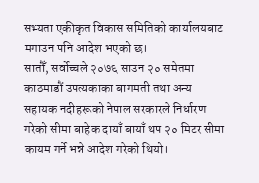सभ्यता एकीकृत विकास समितिको कार्यालयबाट मगाउन पनि आदेश भएको छ।
सातौँ, सर्वोच्चले २०७६ साउन २० समेतमा काठमाडौं उपत्यकाका बागमती तथा अन्य सहायक नदीहरूको नेपाल सरकारले निर्धारण गरेको सीमा बाहेक दायाँ बायाँ थप २० मिटर सीमा कायम गर्ने भन्ने आदेश गरेको थियो।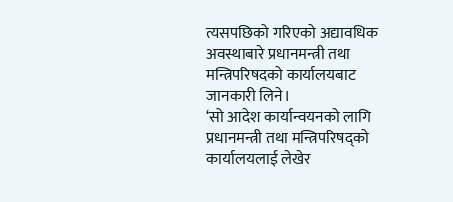त्यसपछिको गरिएको अद्यावधिक अवस्थाबारे प्रधानमन्त्री तथा मन्त्रिपरिषदको कार्यालयबाट जानकारी लिने।
‘सो आदेश कार्यान्वयनको लागि प्रधानमन्त्री तथा मन्त्रिपरिषद्को कार्यालयलाई लेखेर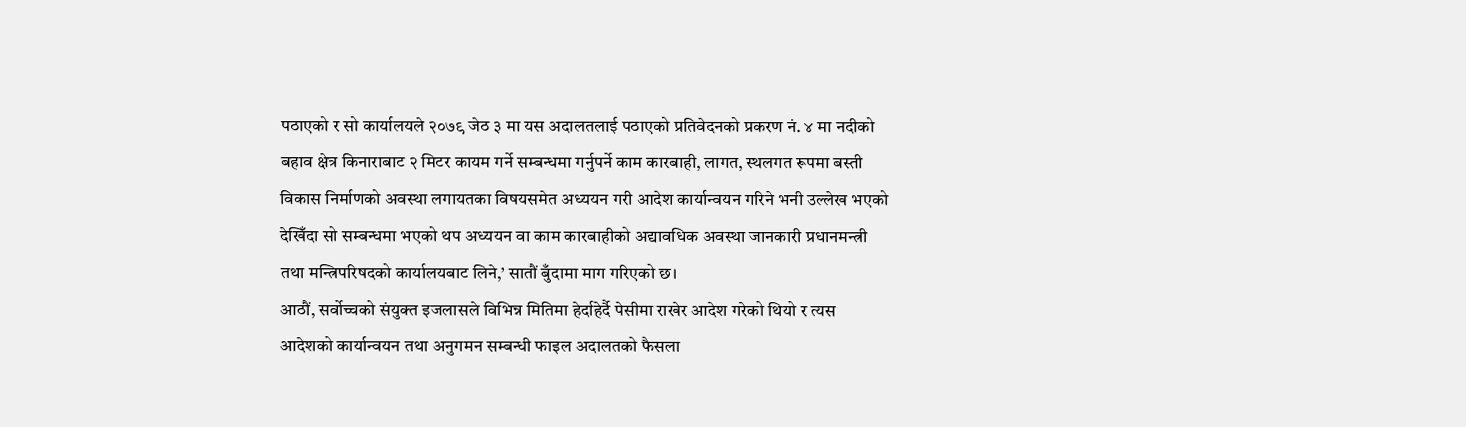पठाएको र सो कार्यालयले २०७९ जेठ ३ मा यस अदालतलाई पठाएको प्रतिवेदनको प्रकरण नं. ४ मा नदीको बहाव क्षेत्र किनाराबाट २ मिटर कायम गर्ने सम्बन्धमा गर्नुपर्ने काम कारबाही, लागत, स्थलगत रूपमा बस्ती विकास निर्माणको अवस्था लगायतका विषयसमेत अध्ययन गरी आदेश कार्यान्वयन गरिने भनी उल्लेख भएको देखिँदा सो सम्बन्धमा भएको थप अध्ययन वा काम कारबाहीको अद्यावधिक अवस्था जानकारी प्रधानमन्त्री तथा मन्त्रिपरिषदको कार्यालयबाट लिने,’ सातौं बुँदामा माग गरिएको छ।
आठौं, सर्वोच्चको संयुक्त इजलासले विभिन्न मितिमा हेर्दाहेर्दै पेसीमा राखेर आदेश गरेको थियो र त्यस आदेशको कार्यान्वयन तथा अनुगमन सम्बन्धी फाइल अदालतको फैसला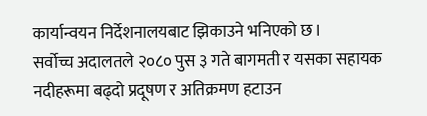कार्यान्वयन निर्देशनालयबाट झिकाउने भनिएको छ।
सर्वोच्च अदालतले २०८० पुस ३ गते बागमती र यसका सहायक नदीहरूमा बढ्दो प्रदूषण र अतिक्रमण हटाउन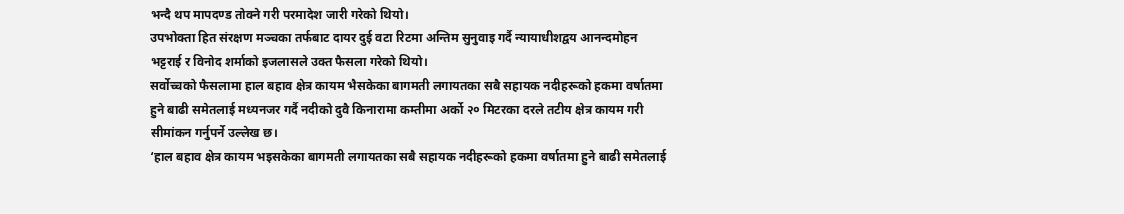भन्दै थप मापदण्ड तोक्ने गरी परमादेश जारी गरेको थियो।
उपभोक्ता हित संरक्षण मञ्चका तर्फबाट दायर दुई वटा रिटमा अन्तिम सुनुवाइ गर्दै न्यायाधीशद्वय आनन्दमोहन भट्टराई र विनोद शर्माको इजलासले उक्त फैसला गरेको थियो।
सर्वोच्चको फैसलामा हाल बहाव क्षेत्र कायम भैसकेका बागमती लगायतका सबै सहायक नदीहरूको हकमा वर्षातमा हुने बाढी समेतलाई मध्यनजर गर्दै नदीको दुवै किनारामा कम्तीमा अर्को २० मिटरका दरले तटीय क्षेत्र कायम गरी सीमांकन गर्नुपर्ने उल्लेख छ।
‘हाल बहाव क्षेत्र कायम भइसकेका बागमती लगायतका सबै सहायक नदीहरूको हकमा वर्षातमा हुने बाढी समेतलाई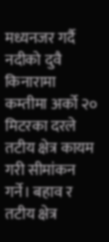मध्यनजर गर्दै नदीको दुवै किनारामा कम्तीमा अर्को २० मिटरका दरले तटीय क्षेत्र कायम गरी सीमांकन गर्ने। बहाव र तटीय क्षेत्र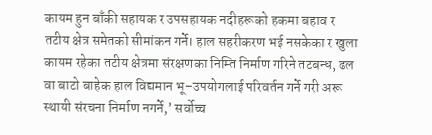कायम हुन बाँकी सहायक र उपसहायक नदीहरूको हकमा बहाव र तटीय क्षेत्र समेतको सीमांकन गर्ने। हाल सहरीकरण भई नसकेका र खुला कायम रहेका तटीय क्षेत्रमा संरक्षणका निम्ति निर्माण गरिने तटबन्ध, ढल वा बाटो बाहेक हाल विद्यमान भू–उपयोगलाई परिवर्तन गर्ने गरी अरू स्थायी संरचना निर्माण नगर्ने,’ सर्वोच्च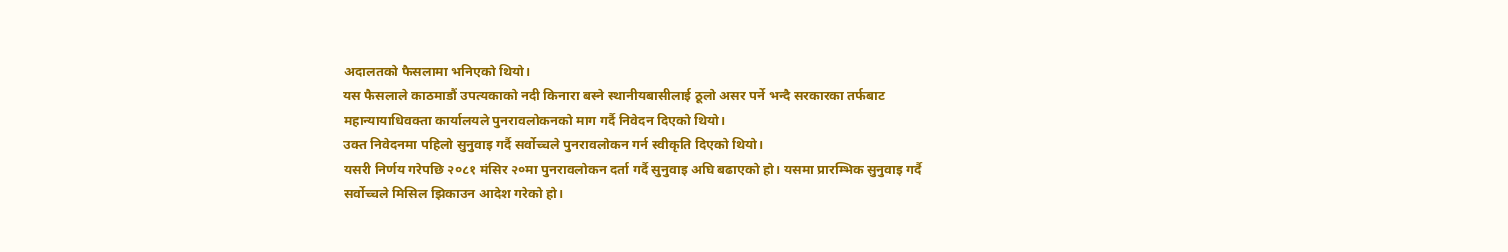अदालतको फैसलामा भनिएको थियो।
यस फैसलाले काठमाडौं उपत्यकाको नदी किनारा बस्ने स्थानीयबासीलाई ठूलो असर पर्ने भन्दै सरकारका तर्फबाट महान्यायाधिवक्ता कार्यालयले पुनरावलोकनको माग गर्दै निवेदन दिएको थियो।
उक्त निवेदनमा पहिलो सुनुवाइ गर्दै सर्वोच्चले पुनरावलोकन गर्न स्वीकृति दिएको थियो।
यसरी निर्णय गरेपछि २०८१ मंसिर २०मा पुनरावलोकन दर्ता गर्दै सुनुवाइ अघि बढाएको हो। यसमा प्रारम्भिक सुनुवाइ गर्दै सर्वोच्चले मिसिल झिकाउन आदेश गरेको हो।